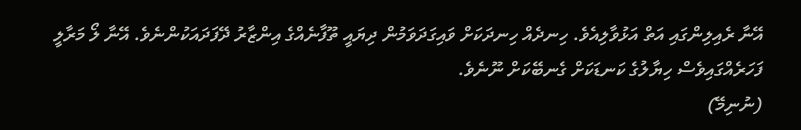އޭނާ ރެއިލިންގައި އަތް އަޅުވާލިއެވެ. ހިނދެއް ހިނދަކަށް ވައިގަދަވަމުން ދިޔައީ ތޫފާނެއްގެ އިންޒާރު ދޭފަދައަކުންނެވެ. އޭނާ ލޯ މަރާލީ ފަހަރެއްގައިވެސް ހިޔާލުގެ ކަނޑަކަށް ގެނބޭކަށް ނޫނެވެ.
(ނުނިމޭ)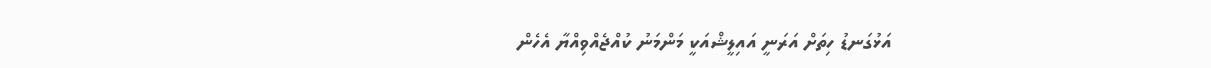އަޅުގަނޑު ހިތަށް އަރަނީ އައިލީޝްއަކީ މަންމަނު ކުއްޖެއްވިއްޔާ އެހެން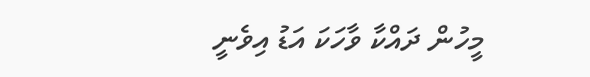މީހުން ދައްކާ ވާހަކަ އަޑު އިވެނީ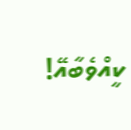ކީއްވެބާއޭ!